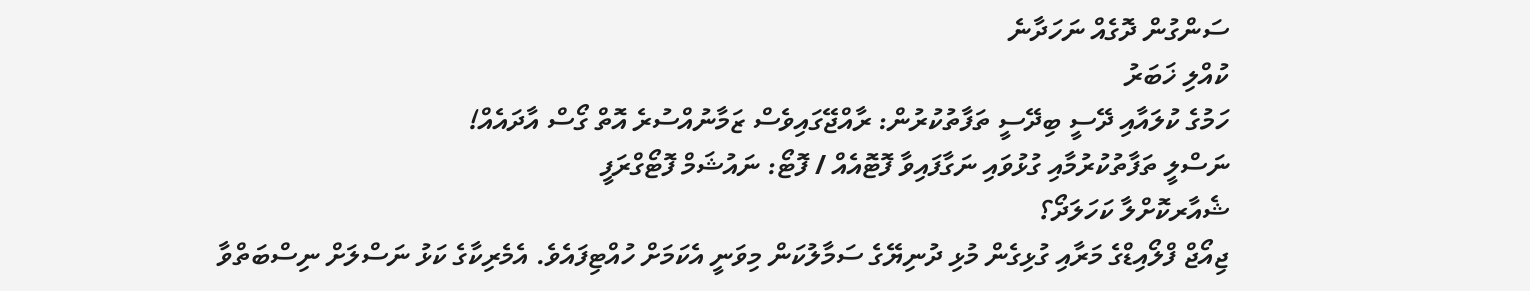ސަންގުން ދޮގެއް ނަހަދާނެ
ކުއްލި ޚަބަރު
ހަމުގެ ކުލައާއި ދޭސީ ބިދޭސީ ތަފާތުކުރުން: ރާއްޖޭގައިވެސް ޒަމާނުއްސުރެ އޮތް ގޯސް އާދައެއް!
ނަސްލީ ތަފާތުކުރުމާއި ގުޅުވައި ނަގާފައިވާ ފޮޓޮއެއް / ފޮޓޯ: ނައުޝަމް ފޮޓޯގްރަފީ
ޝެއާރކޮށްލާ ކަހަލަދޯ؟
ޖިއޯޖް ފްލޯއިޑްގެ މަރާއި ގުޅިގެން މުޅި ދުނިޔޭގެ ސަމާލުކަން މިވަނީ އެކަމަށް ހުއްޓިފައެވެ. އެމެރިކާގެ ކަޅު ނަސްލަށް ނިސްބަތްވާ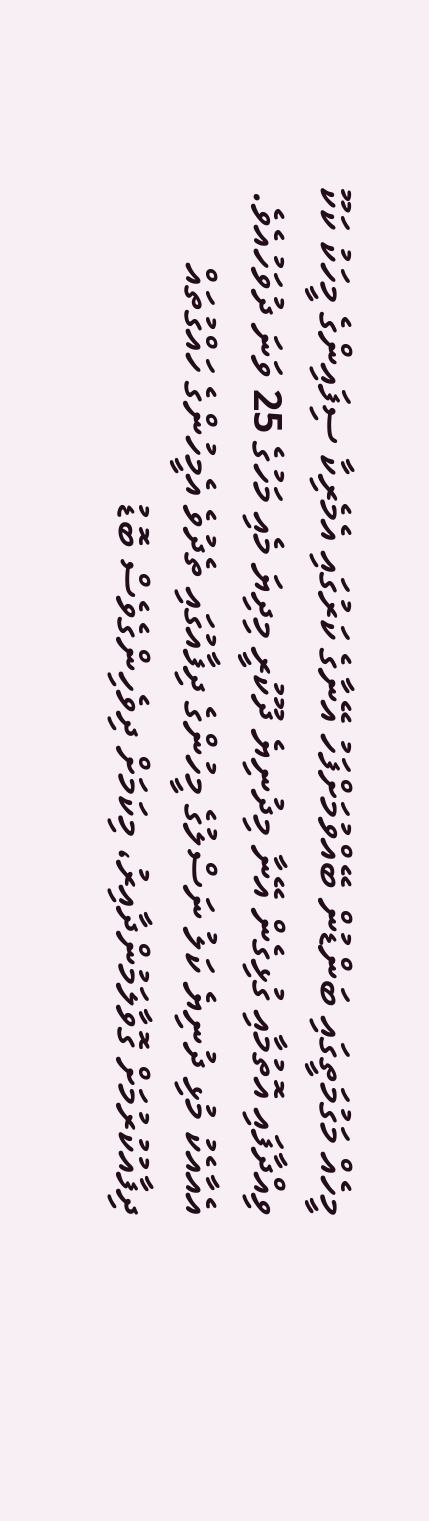މީހެއް މަގުމަތީގައި ބަންޑުން ބޭއްވުމަށްފަހު އޭނާގެ ކަރުގައި އެމެރިކާ ސިފައިންގެ މީހަކު ކަކޫ ވިއްދާފައި އޮތުމާއި ގުޅިގެން އޭނާ މިދުނިޔެ ދޫކުރީ މިދިޔަ މެއި މަހުގެ 25 ވަނަ ދުވަހުއެވެ. އެއާއެކު މުޅި ދުނިޔެ ކަލު ނަސްލުގެ މީހުންގެ ދިފާއުގައި ތެދުވެ އެމީހުންގެ ހައްގުތައް ދިފާއުކުރުމަށް ގޮވާލަމުންދާއިރު، މިކަމަށް ދިވެހިންގެވެސް ބޮޑު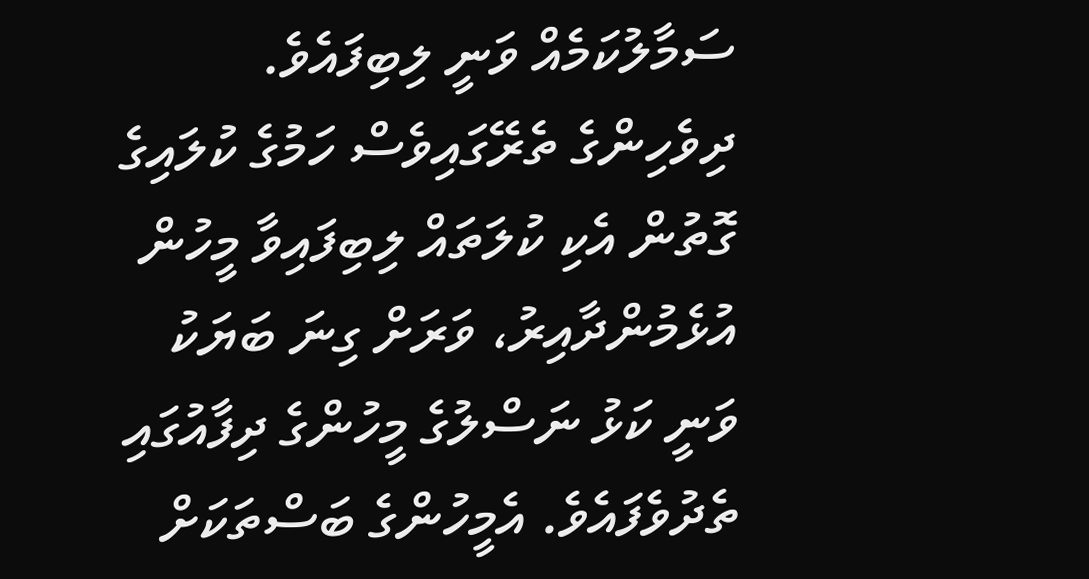ސަމާލުކަމެއް ވަނީ ލިބިފައެވެ.
ދިވެހިންގެ ތެރޭގައިވެސް ހަމުގެ ކުލައިގެ ގޮތުން އެކި ކުލަތައް ލިބިފައިވާ މީހުން އުޅެމުންދާއިރު، ވަރަށް ގިނަ ބަޔަކު ވަނީ ކަޅު ނަސްލުގެ މީހުންގެ ދިފާއުގައި ތެދުވެފައެވެ. އެމީހުންގެ ބަސްތަކަށް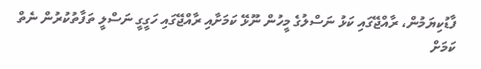ފާޑުކިޔަމުން، ރާއްޖޭގައި ކަޅު ނަސްލުގެ މީހުން ނޫޅޭ ކަމަށާއި ރާއްޖޭގައި ހަގީގީ ނަސްލީ ތަފާތުކުރުން ނެތް ކަމަށް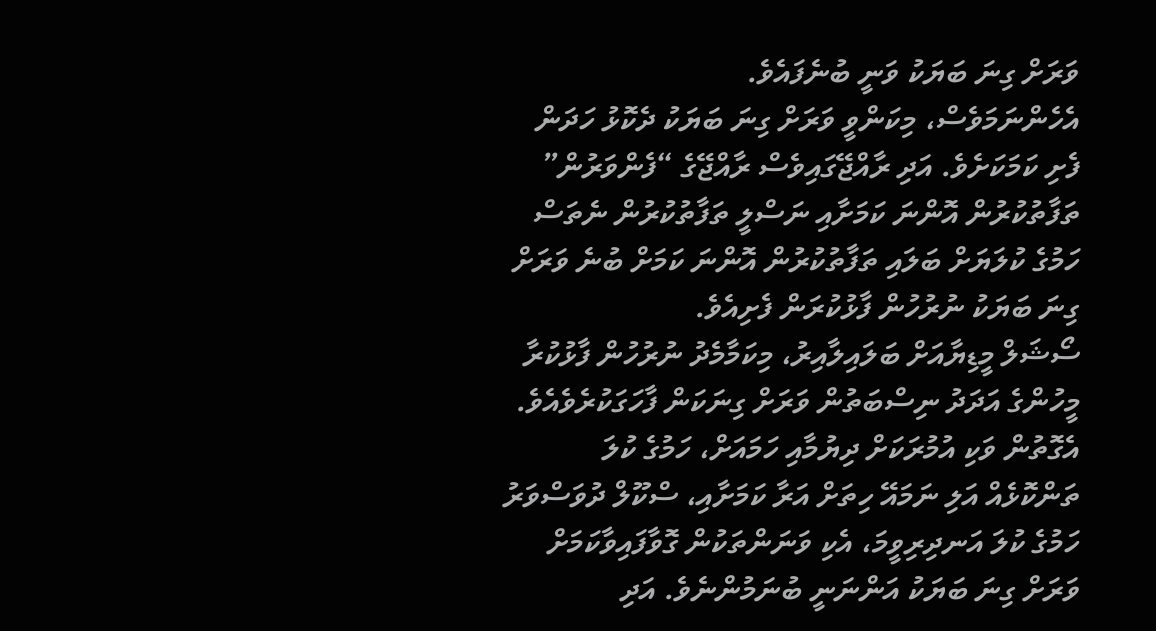ވަރަށް ގިނަ ބަޔަކު ވަނީ ބުނެފައެވެ.
އެހެންނަމަވެސް، މިކަންވީ ވަރަށް ގިނަ ބަޔަކު ދެކޮޅު ހަދަން ފެށި ކަމަކަށެވެ. އަދި ރާއްޖޭގައިވެސް ރާއްޖޭގެ “ފެންވަރުން” ތަފާތުކުރުން އޮންނަ ކަމަށާއި ނަސްލީ ތަފާތުކުރުން ނެތަސް ހަމުގެ ކުލަޔަށް ބަލައި ތަފާތުކުރުން އޮންނަ ކަމަށް ބުނެ ވަރަށް ގިނަ ބަޔަކު ނުރުހުން ފާޅުކުރަން ފެށިއެވެ.
ސޯޝަލް މީޑިޔާއަށް ބަލައިލާއިރު، މިކަމާމެދު ނުރުހުން ފާޅުކުރާ މީހުންގެ އަދަދު ނިސްބަތުން ވަރަށް ގިނަކަން ފާހަގަކުރެވެއެވެ. އެގޮތުން ވަކި އުމުރަކަށް ދިޔުމާއި ހަމައަށް، ހަމުގެ ކުލަ ތަންކޮޅެއް އަލި ނަމައޭ ހިތަށް އަރާ ކަމަށާއި، ސްކޫލް ދުވަސްވަރު ހަމުގެ ކުލަ އަނދިރިވީމަ، އެކި ވަނަންތަކުން ގޮވާފައިވާކަމަށް ވަރަށް ގިނަ ބަޔަކު އަންނަނީ ބުނަމުންނެވެ. އަދި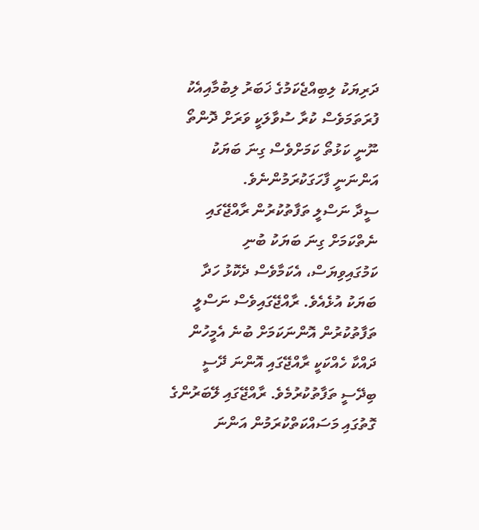ދަރިޔަކު ލިބިއްޖެކަމުގެ ޚަބަރު ލިބުމާއިއެކު ފުރަތަމަވެސް ކުރާ ސުވާލަކީ ވަރަށް ދޮންތޯ ނޫނީ ކަޅުތޯ ކަމަށްވެސް ގިނަ ބަޔަކު އަންނަނީ ފާހަގަކުރަމުންނެވެ.
ސީދާ ނަސްލީ ތަފާތުކުރުން ރާއްޖޭގައި ނެތްކަމަށް ގިނަ ބަޔަކު ބުނި ކަމުގައިވިޔަސް، އެކަމާވެސް ދެކޮޅު ހަދާ ބަޔަކު އުޅެއެވެ. ރާއްޖޭގައިވެސް ނަސްލީ ތަފާތުކުރުން އޮންނަކަމަށް ބުނެ އެމީހުން ދައްކާ ހެއްކަކީ ރާއްޖޭގައި އޮންނަ ދޭސީ ބިދޭސީ ތަފާތުކުރުމެވެ. ރާއްޖޭގައި ލޭބަރުންގެ ގޮތުގައި މަސައްކަތްކުރަމުން އަންނަ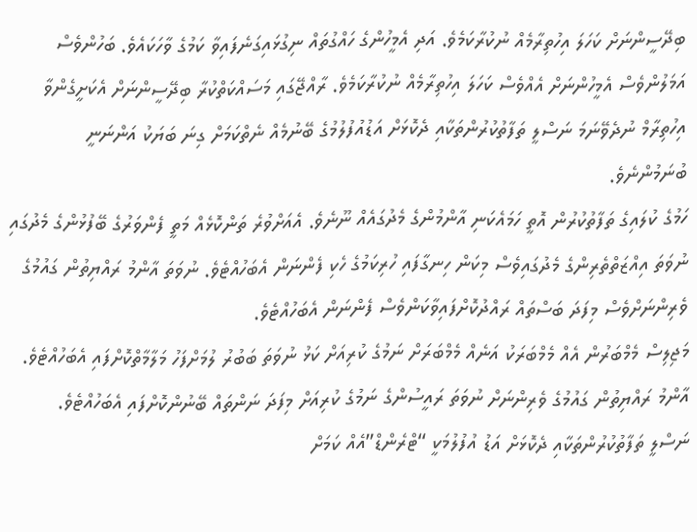ބިދޭސީންނަށް ކަހަލަ އިހުތިރާމެއް ނުކުރާކަމެވެ. އަދި އެމީހުންގެ ހައްގުތައް ނިގުޅައިގަނެފައިވާ ކަމުގެ ވާހަކައެވެ. ބަހުންވެސް އަމަލުންވެސް އެމީހުންނަށް އެއްވެސް ކަހަލަ އިހުތިރާމެއް ނުކުރާކަމެވެ. ރާއްޖޭގައި މަސައްކަތްކުރާ ބިދޭސީންނަށް އެކަށީގެންވާ އިހުތިރާމް ނުދެވޭނަމަ ނަސްލީ ތަފާތުކުރުންތަކާއި ދެކޮޅަށް އަޑުއުފުލުމުގެ ބޭނުމެއް ނެތްކަމަށް ގިނަ ބަޔަކު އަންނަނީ ބުނަމުންނެވެ.
ހަމުގެ ކުލައިގެ ތަފާތުކުރުން އޮތީ ހަމައެކަނި އާންމުންގެ މެދުގައެއް ނޫނެވެ. އެއަށްވުރެ ތަންކޮޅެއް މަތީ ފެންވަރުގެ ބޭފުޅުންގެ މެދުގައި ނުވަތަ އިއްޒަތްތެރިންގެ މެދުގައިވެސް މިކަން ހިނގާފައި ހުރިކަމުގެ ހެކި ފެންނަން އެބަހުއްޓެވެ. ނުވަތަ އާންމު ރައްޔިތުން ގައުމުގެ ވެރިންނަށްވެސް މިފަދަ ބަސްތައް ރައްދުކޮށްފައިވާކަންވެސް ފެންނަން އެބަހުއްޓެވެ.
މަޖިލިސް މެމްބަރުން އެއް މެމްބަރަކު އަނެއް މެމްބަރަށް ނަމުގެ ކުރިއަށް ކަޅު ނުވަތަ ބަބުރު ލުމަށްފަހު މަލާމާތްކޮށްފައި އެބަހުއްޓެވެ. އާންމު ރައްޔިތުން ގައުމުގެ ވެރިންނަށް ނުވަތަ ރައީސުންގެ ނަމުގެ ކުރިއަށް މިފަދަ ނަންތައް ބޭނުންކޮށްފައި އެބަހުއްޓެވެ.
ނަސްލީ ތަފާތުކުރުންތަކާއި ދެކޮޅަށް އަޑު އުފުލުމަކީ “ޓްރެންޑް”އެއް ކަމަށް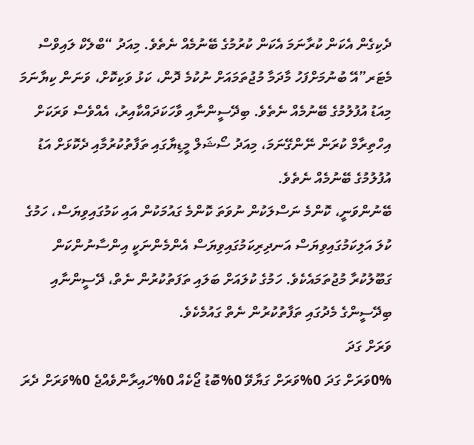ދެކިގެން އެކަން ކުރާނަމަ އެކަން ކުރުމުގެ ބޭނުމެއް ނެތެވެ. މިއަދު “ބްލެކް ލައިވްސް މެޓަރ”އޭ ބުނުމަށްފަހު މާދަމާ މުޖުތަމައަށް ނުކުމެ ދޮން، ކަޅު ވަކިކޮށް، ވަނަން ކިޔާނަމަ މިއަޑު އުފުލުމުގެ ބޭނުމެއް ނެތެވެ. ބިދޭސީންނާއި ވާހަކަދައްކާއިރު، އެއްވެސް ވަރަކަށް އިހްތިރާމް ކުރަން ނޭންގޭނަމަ، މިއަދު ސޯޝަލް މީޑިޔާގައި ތަފާތުކުރުމާއި ދެކޮޅަށް އަޑު އުފުލުމުގެ ބޭނުމެއް ނެތެވެ.
ބޭނުންވަނީ، ކޮންމެ ނަސްލަކުން ނުވަތަ ކޮންމެ ގައުމަކުން އައި ކަމުގައިވިޔަސް، ހަމުގެ ކުލަ އަލިކަމުގައިވިޔަސް އަނދިރިކަމުގައިވިޔަސް އެންމެންނަކީ އިންސާނުންކަން ގަބޫލުކުރާ މުޖުތަމައެކެވެ. ހަމުގެ ކުލައަށް ބަލައި ތަފަތުކުރުން ނެތް، ދޭސީންނާއި ބިދޭސީންގެ މެދުގައި ތަފާތުކުރުން ނެތް ގައުމެކެވެ.
ވަރަށް ގަދަ
0%ވަރަށް ގަދަ 0%ވަރަށް ގަޔާވޭ 0%ބޮޑު ޖޯކެއް 0%ހައިރާންވެއްޖެ 0%ވަރަށް ދެރަ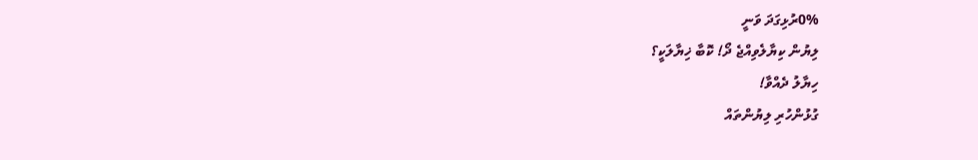0%ރުޅިގަދަ ވަނީ
ލިޔުން ކިޔާލެވިއްޖެ ދޯ! ކޮބާ ޚިޔާލަކީ؟
ހިޔާލު ދެއްވާ!
ގުޅުންހުރި ލިޔުންތައް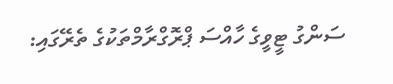ސަންގު ޓީވީގެ ހާއްސަ ޕްރޮގްރާމްތަކުގެ ތެރޭގައި: